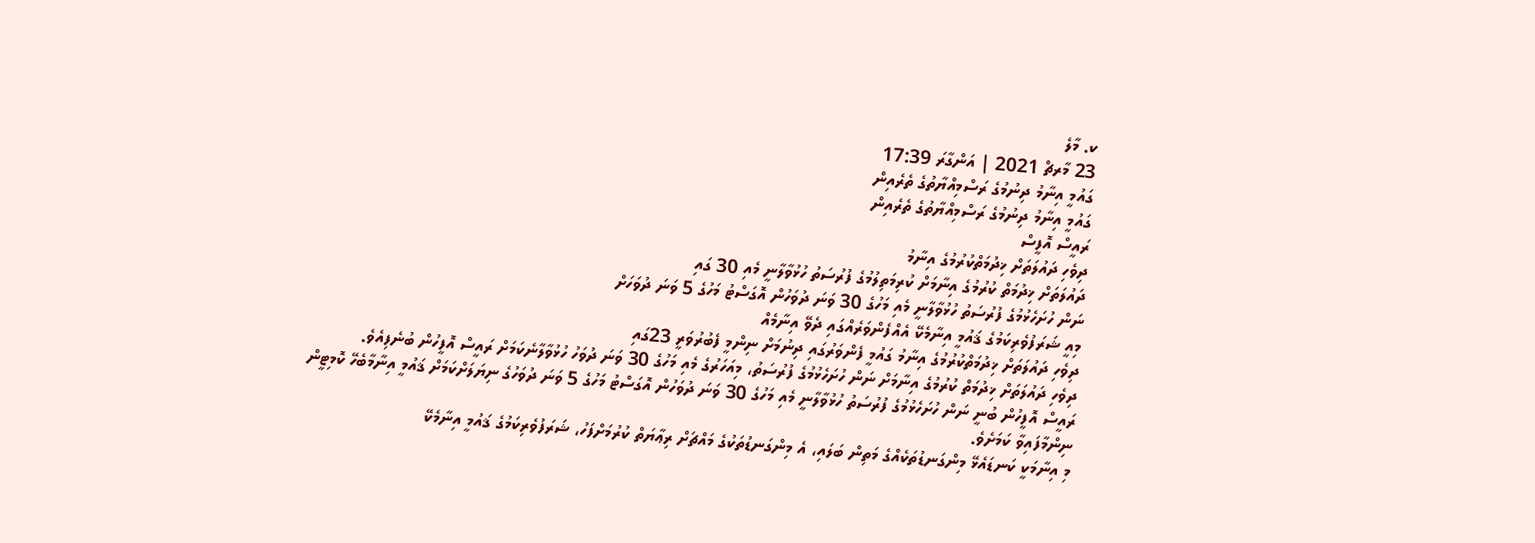ކ. މާލެ
23 މާރޗް 2021 | އަންގާރަ 17:39
ގައުމީ އިނާމު ދިނުމުގެ ރަސްމިއްޔާތުގެ ތެރެއިން
ގައުމީ އިނާމު ދިނުމުގެ ރަސްމިއްޔާތުގެ ތެރެއިން
ރައީސް އޮފީސް
ދިވެހި ދައުލަތަށް ޚިދުމަތްކުރުމުގެ އިނާމު
ދައުލަތަށް ޚިދުމަތް ކުރުމުގެ އިނާމަށް ކުރިމަތިލުމުގެ ފުރުސަތު ހުޅުވާލާނީ މެއި 30 ގައި
ނަން ހުށަހެޅުމުގެ ފުރުސަތު ހުޅުވާލާނީ މެއި މަހުގެ 30 ވަނަ ދުވަހުން އޮގަސްޓު މަހުގެ 5 ވަނަ ދުވަހަށް
މިއީ ޝަރަފުވެރިކަމުގެ ޤައުމީ އިނާމެކޭ އެއްފެންވަރެއްގައި ދެވޭ އިނާމެއް
ދިވެހި ދައުލަތަށް ޚިދުމަތްކުރުމުގެ އިނާމު ގައުމީ ފެންވަރުގައި ދިނުމަށް ނިންމީ ފެބުރުވަރީ 23ގައި
ދިވެހި ދައުލަތަށް ޚިދުމަތް ކުރުމުގެ އިނާމަށް ނަން ހުށަހެޅުމުގެ ފުރުސަތު، މިއަހަރުގެ މެއި މަހުގެ 30 ވަނަ ދުވަހު ހުޅުވާލާނެކަމަށް ރައީސް އޮފީހުން ބުނެފިއެވެ.
ރައީސް އޮފީހުން ބުނީ ނަން ހުށަހެޅުމުގެ ފުރުސަތު ހުޅުވާލާނީ މެއި މަހުގެ 30 ވަނަ ދުވަހުން އޮގަސްޓު މަހުގެ 5 ވަނަ ދުވަހުގެ ނިޔަލަށްކަމަށް ޤައުމީ އިނާމާބެހޭ ކޮމިޓީން ނިންމާފައިވާ ކަމަށެވެ.
މި އިނާމަކީ ކަނޑައެޅޭ މިންގަނޑުތަކެއްގެ މަތިން ބަލައި، އެ މިންގަނޑުތަކުގެ މައްޗަށް ރިޢާޔަތް ކުރުމަށްފަހު، ޝަރަފުވެރިކަމުގެ ޤައުމީ އިނާމެކޭ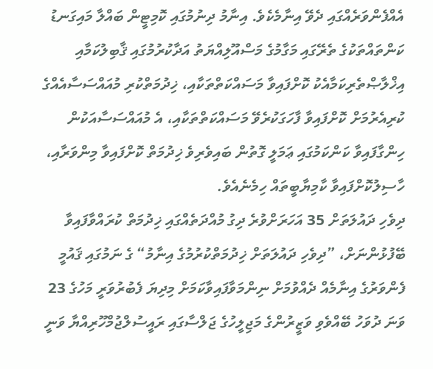އެއްފެންވަރެއްގައި ދެވޭ އިނާމެކެވެ. އިނާމު ދިނުމުގައި ކޮމިޓީން ބައްލާ މައިގަނޑު ކަންތައްތަކުގެ ތެރޭގައި މަގާމުގެ މަސްއޫލިއްޔަތު އަދާކުރުމުގައި ޤާބިލުކަމާއި އިޚްލާޞްތެރިކަމާއެކު ކޮށްފައިވާ މަސައްކަތްތަކާއި، ޚިދުމަތްކުރި މުއައްސަސާއެއްގެ ކުރިއެރުމަށް ކޮށްފައިވާ ފާހަގަކުރެވޭ މަސައްކަތްތަކާއި، އެ މުއައްސަސާއަކުން ހިންގާފައިވާ ކަންކަމުގައި ޢަމަލީ ގޮތުން ބައިވެރިވެ ޚިދުމަތް ކޮށްފައިވާ މިންވަރާއި، ހާސިލުކޮށްފައިވާ ކާމިޔާބީތައް ހިމެނެއެވެ.
ދިވެހި ދައުލަތަށް 35 އަހަރަށްވުރެ ދިގު މުއްދަތެއްގައި ޚިދުމަތް ކުރައްވާފައިވާ ބޭފުޅުންނަށް، ”ދިވެހި ދައުލަތަށް ޚިދުމަތްކުރުމުގެ އިނާމު“ ގެ ނަމުގައި ޤައުމީ ފެންވަރުގެ އިނާމެއް ދެއްވުމަށް ނިންމަވާފައިވާކަމަށް މިދިޔަ ފެބުރުވަރީ މަހުގެ 23 ވަނަ ދުވަހު ބޭއްވެވި ވަޒީރުންގެ މަޖިލީހުގެ ޖަލްސާގައި ރައީސުލްޖުމްހޫރިއްޔާ ވަނީ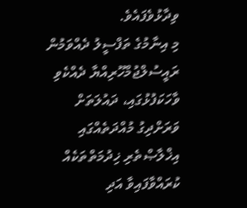ވިދާޅުވެފައެވެ.
މި އިނާމުގެ ތަފްސީލު ދެއްވަމުން ރައީސުލްޖުމްހޫރިއްޔާ ދެއްކެވި ވާހަކަފުޅުގައި، ދައުލަތަށް ވަރަށްދިގު މުއްދަތެއްގައި އިޚްލާޞްތެރި ޚިދުމަތްތަކެއް ކުރައްވާފައިވާ އަދި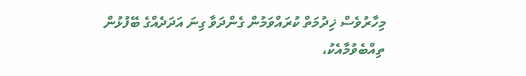މިހާރުވެސް ޚިދުމަތް ކުރައްވަމުން ގެންދަވާ ގިނަ އަދަދެއްގެ ބޭފުޅުން ތިއްބެވުމާއެކު،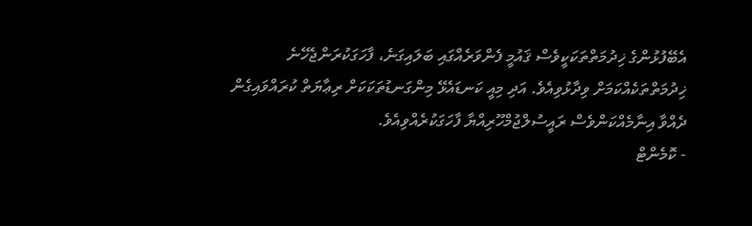އެބޭފުޅުންގެ ޚިދުމަތްތަކަކީވެސް ޤައުމީ ފެންވަރެއްގައި ބަލައިގަނެ، ފާހަގަކުރަންޖެހޭނެ ޚިދުމަތްތަކެއްކަމަށް ވިދާޅުވިއެވެ. އަދި މިއީ ކަނޑައެޅޭ މިންގަނޑުތަކަކަށް ރިޢާޔަތް ކުރައްވައިގެން ދެއްވާ އިނާމެއްކަންވެސް ރައީސުލްޖުމްހޫރިއްޔާ ފާހަގަކުރެއްވިއެވެ.
- ކޮމެންޓް